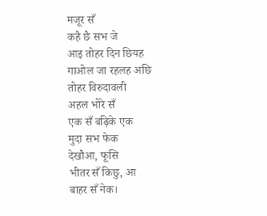मजूर सँ
कहै छै सभ जे
आइ तोहर दिन छियह
गाओल जा रहलह अछि
तोहर विरुदावली
अहल भोरे सँ
एक सँ बढ़िके एक
मुदा सभ फेक
देखौआ, फूसि
भीतर सँ किछु, आ
बाहर सँ नेक।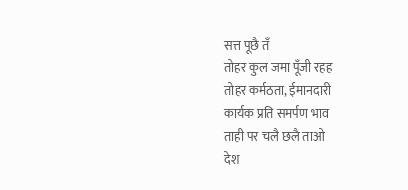सत्त पूछै तँ
तोहर कुल जमा पूँजी रहह
तोहर कर्मठता, ईमानदारी
कार्यक प्रति समर्पण भाव
ताही पर चलै छलै ताओ
देश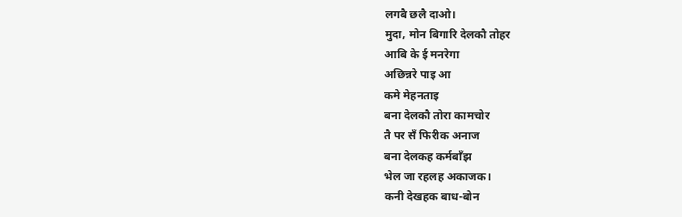लगबै छलै दाओ।
मुदा, मोन बिगारि देलकौ तोहर
आबि के ई मनरेगा
अछिन्नरे पाइ आ
कमे मेहनताइ
बना देलकौ तोरा कामचोर
तै पर सँ फिरीक अनाज
बना देलकह कर्मबाँझ
भेल जा रहलह अकाजक।
कनी देखहक बाध-बोन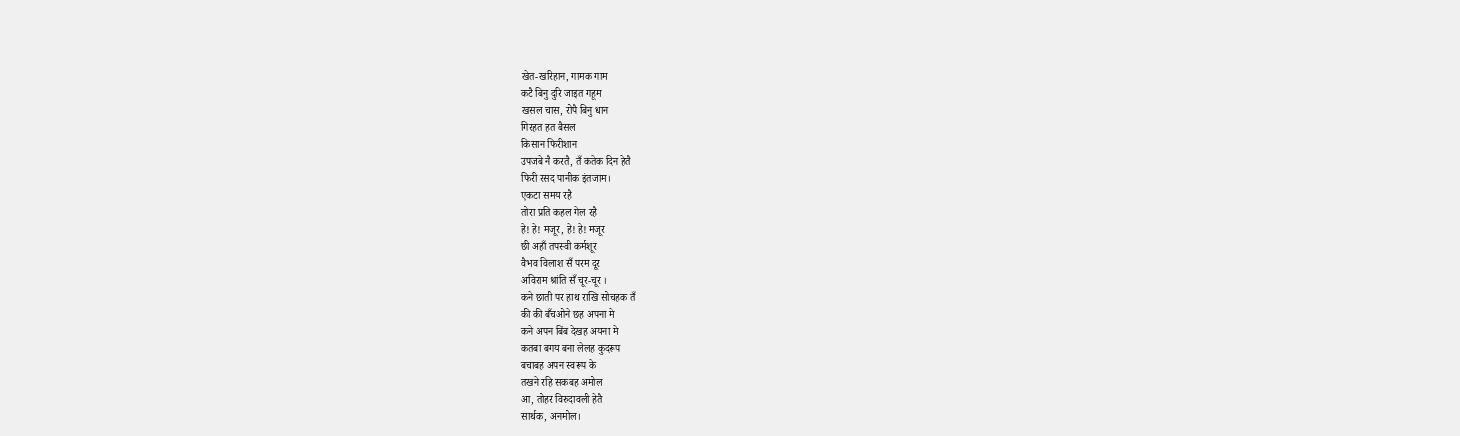खेत-खरिहान, गामक गाम
कटै बिनु दुरि जाइत गहूम
खसल चास, रोपै बिनु धान
गिरहत हत बैसल
किसान फिरीशान
उपजबे नै करतै, तँ कतेक दिन हेतै
फिरी रसद पानीक इंतजाम।
एकटा समय रहै
तोरा प्रति कहल गेल रहै
हे! हे! मजूर, हे! हे! मजूर
छी अहाँ तपस्वी कर्मशूर
वैभव विलाश सँ परम दूर
अविराम श्रांति सँ चूर-चूर ।
कने छाती पर हाथ राखि सोचहक तँ
की की बँचओने छह अपना मे
कने अपन बिंब देखह अयना मे
कतबा बगय बना लेलह कुदरूप
बचाबह अपन स्वरूप के
तखने रहि सकबह अमोल
आ, तोहर विरुदावली हेतै
सार्थक, अनमोल।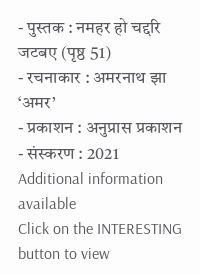- पुस्तक : नमहर हो चद्दरि जटबए (पृष्ठ 51)
- रचनाकार : अमरनाथ झा ‘अमर’
- प्रकाशन : अनुप्रास प्रकाशन
- संस्करण : 2021
Additional information available
Click on the INTERESTING button to view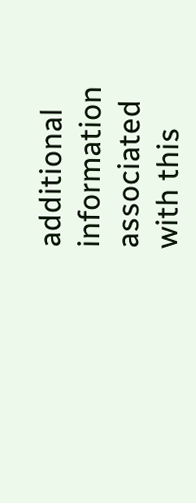additional information associated with this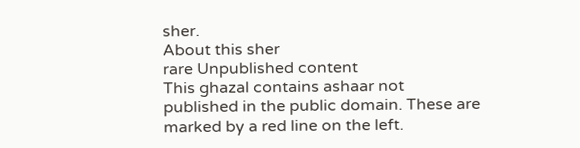sher.
About this sher
rare Unpublished content
This ghazal contains ashaar not published in the public domain. These are marked by a red line on the left.